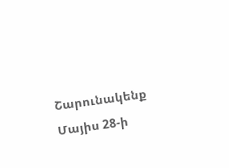Շարունակենք Մայիս 28-ի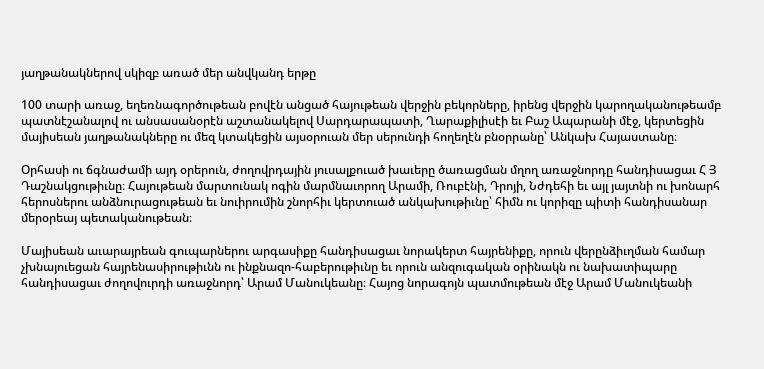յաղթանակներով սկիզբ առած մեր անվկանդ երթը

100 տարի առաջ, եղեռնագործութեան բովէն անցած հայութեան վերջին բեկորները, իրենց վերջին կարողականութեամբ պատնէշանալով ու անսասանօրէն աշտանակելով Սարդարապատի, Ղարաքիլիսէի եւ Բաշ Ապարանի մէջ, կերտեցին մայիսեան յաղթանակները ու մեզ կտակեցին այսօրուան մեր սերունդի հողեղէն բնօրրանը՝ Անկախ Հայաստանը։

Օրհասի ու ճգնաժամի այդ օրերուն, ժողովրդային յուսալքուած խաւերը ծառացման մղող առաջնորդը հանդիսացաւ Հ Յ Դաշնակցութիւնը։ Հայութեան մարտունակ ոգին մարմնաւորող Արամի, Ռուբէնի, Դրոյի, Նժդեհի եւ այլ յայտնի ու խոնարհ հերոսներու անձնուրացութեան եւ նուիրումին շնորհիւ կերտուած անկախութիւնը՝ հիմն ու կորիզը պիտի հանդիսանար մերօրեայ պետականութեան։

Մայիսեան աւարայրեան գուպարներու արգասիքը հանդիսացաւ նորակերտ հայրենիքը, որուն վերընձիւղման համար չխնայուեցան հայրենասիրութիւնն ու ինքնազո-հաբերութիւնը եւ որուն անզուգական օրինակն ու նախատիպարը հանդիսացաւ ժողովուրդի առաջնորդ՝ Արամ Մանուկեանը։ Հայոց նորագոյն պատմութեան մէջ Արամ Մանուկեանի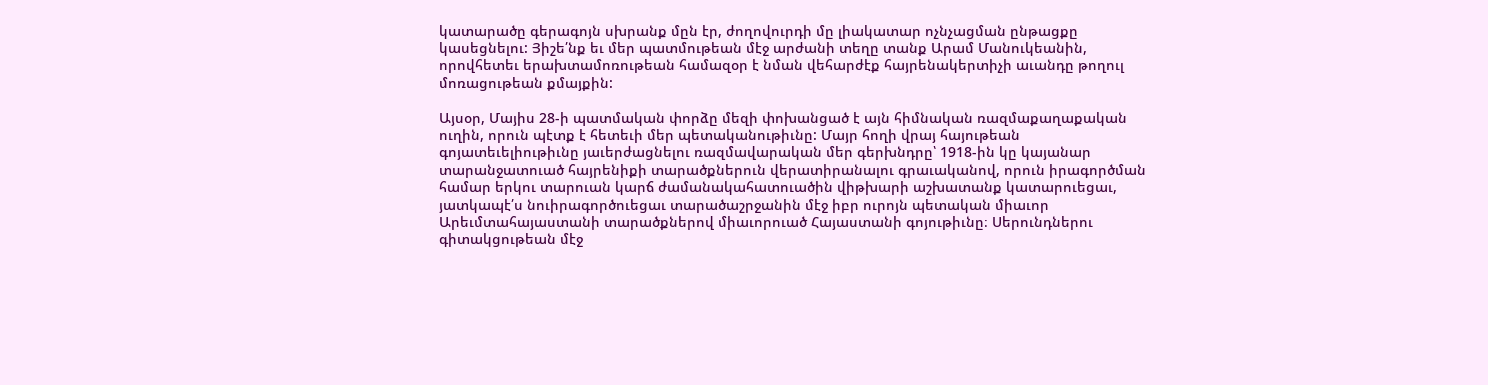կատարածը գերագոյն սխրանք մըն էր, ժողովուրդի մը լիակատար ոչնչացման ընթացքը կասեցնելու: Յիշե՛նք եւ մեր պատմութեան մէջ արժանի տեղը տանք Արամ Մանուկեանին, որովհետեւ երախտամոռութեան համազօր է նման վեհարժէք հայրենակերտիչի աւանդը թողուլ մոռացութեան քմայքին:

Այսօր, Մայիս 28-ի պատմական փորձը մեզի փոխանցած է այն հիմնական ռազմաքաղաքական ուղին, որուն պէտք է հետեւի մեր պետականութիւնը: Մայր հողի վրայ հայութեան գոյատեւելիութիւնը յաւերժացնելու ռազմավարական մեր գերխնդրը՝ 1918-ին կը կայանար տարանջատուած հայրենիքի տարածքներուն վերատիրանալու գրաւականով, որուն իրագործման համար երկու տարուան կարճ ժամանակահատուածին վիթխարի աշխատանք կատարուեցաւ, յատկապէ՛ս նուիրագործուեցաւ տարածաշրջանին մէջ իբր ուրոյն պետական միաւոր Արեւմտահայաստանի տարածքներով միաւորուած Հայաստանի գոյութիւնը։ Սերունդներու գիտակցութեան մէջ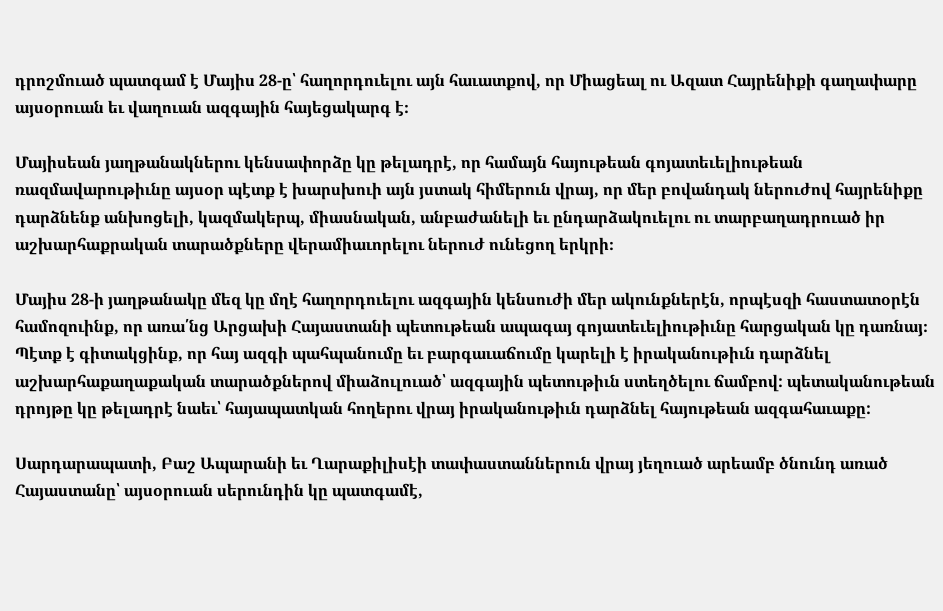դրոշմուած պատգամ է Մայիս 28-ը՝ հաղորդուելու այն հաւատքով, որ Միացեալ ու Ազատ Հայրենիքի գաղափարը այսօրուան եւ վաղուան ազգային հայեցակարգ է։

Մայիսեան յաղթանակներու կենսափորձը կը թելադրէ, որ համայն հայութեան գոյատեւելիութեան ռազմավարութիւնը այսօր պէտք է խարսխուի այն յստակ հիմերուն վրայ, որ մեր բովանդակ ներուժով հայրենիքը դարձնենք անխոցելի, կազմակերպ, միասնական, անբաժանելի եւ ընդարձակուելու ու տարբաղադրուած իր աշխարհաքրական տարածքները վերամիաւորելու ներուժ ունեցող երկրի։

Մայիս 28-ի յաղթանակը մեզ կը մղէ հաղորդուելու ազգային կենսուժի մեր ակունքներէն, որպէսզի հաստատօրէն համոզուինք, որ առա՛նց Արցախի Հայաստանի պետութեան ապագայ գոյատեւելիութիւնը հարցական կը դառնայ։ Պէտք է գիտակցինք, որ հայ ազգի պահպանումը եւ բարգաւաճումը կարելի է իրականութիւն դարձնել աշխարհաքաղաքական տարածքներով միաձուլուած՝ ազգային պետութիւն ստեղծելու ճամբով: պետականութեան դրոյթը կը թելադրէ նաեւ՝ հայապատկան հողերու վրայ իրականութիւն դարձնել հայութեան ազգահաւաքը:

Սարդարապատի, Բաշ Ապարանի եւ Ղարաքիլիսէի տափաստաններուն վրայ յեղուած արեամբ ծնունդ առած Հայաստանը՝ այսօրուան սերունդին կը պատգամէ,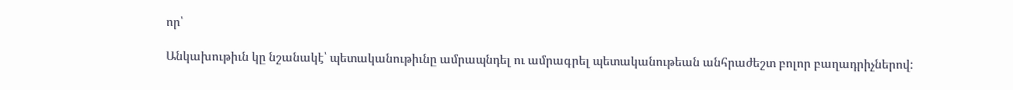որ՝

Անկախութիւն կը նշանակէ՝ պետականութիւնը ամրապնդել ու ամրագրել պետականութեան անհրաժեշտ բոլոր բաղադրիչներով: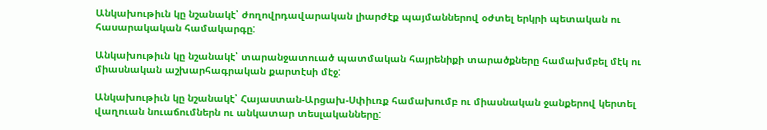Անկախութիւն կը նշանակէ՝ ժողովրդավարական լիարժէք պայմաններով օժտել երկրի պետական ու հասարակական համակարգը:

Անկախութիւն կը նշանակէ՝ տարանջատուած պատմական հայրենիքի տարածքները համախմբել մէկ ու միասնական աշխարհագրական քարտէսի մէջ:

Անկախութիւն կը նշանակէ՝ Հայաստան-Արցախ-Սփիւռք համախումբ ու միասնական ջանքերով կերտել վաղուան նուաճումներն ու անկատար տեսլականները: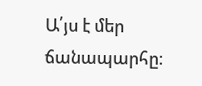Ա՛յս է մեր ճանապարհը։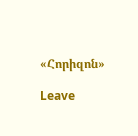«Հորիզոն»

Leave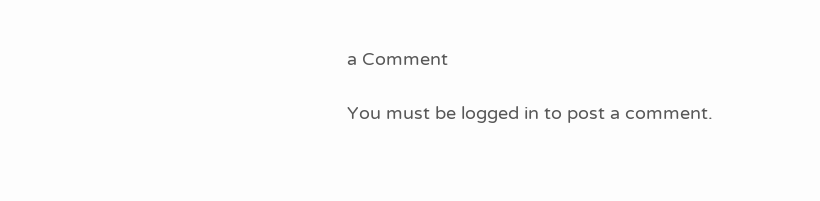a Comment

You must be logged in to post a comment.